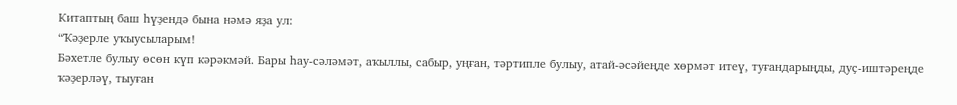Китаптың баш һүҙендә бына нәмә яҙа ул:
“Ҡәҙерле уҡыусыларым!
Бәхетле булыу өсөн күп кәрәкмәй. Бары һау-сәләмәт, аҡыллы, сабыр, уңған, тәртипле булыу, атай-әсәйеңде хөрмәт итеү, туғандарыңды, дуҫ-иштәреңде ҡәҙерләү, тыуған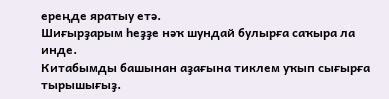ереңде яратыу етә.
Шиғырҙарым һеҙҙе нәҡ шундай булырға саҡыра ла инде.
Китабымды башынан аҙағына тиклем уҡып сығырға тырышығыҙ.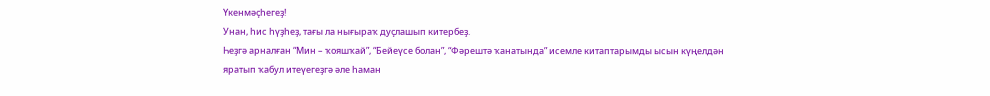Үкенмәҫһегеҙ!
Унан, һис һүҙһеҙ, тағы ла нығыраҡ дуҫлашып китербеҙ.
Һеҙгә арналған “Мин – ҡояшҡай”, “Бейеүсе болан”, “Фәрештә ҡанатында” исемле китаптарымды ысын күңелдән яратып ҡабул итеүегеҙгә әле һаман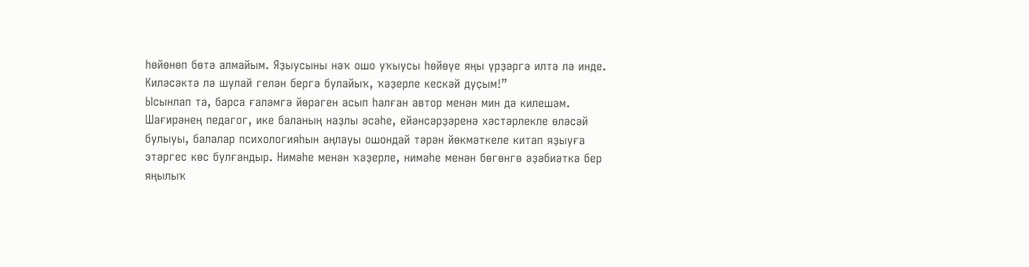һөйөнөп бөтә алмайым. Яҙыусыны нәҡ ошо уҡыусы һөйөүе яңы үрҙәргә илтә лә инде.
Киләсәктә лә шулай гелән бергә булайыҡ, ҡәҙерле кескәй дуҫым!”
Ысынлап та, барса ғаләмгә йөрәген асып һалған автор менән мин дә килешәм.
Шағирәнең педагог, ике баланың наҙлы әсәһе, ейәнсәрҙәренә хәстәрлекле өләсәй булыуы, балалар психологияһын аңлауы ошондай тәрән йөкмәткеле китап яҙыуға этәргес көс булғандыр. Нимәһе менән ҡәҙерле, нимәһе менән бөгөнгө әҙәбиәткә бер яңылыҡ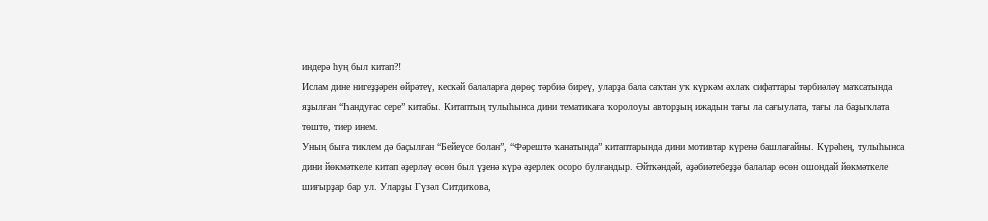индерә һуң был китап?!
Ислам дине нигеҙҙәрен өйрәтеү, кескәй балаларға дөрөҫ тәрбиә биреү, уларҙа бала саҡтан уҡ күркәм әхлаҡ сифаттары тәрбиәләү маҡсатында яҙылған “Һандуғас сере” китабы. Китаптың тулыһынса дини тематикаға ҡоролоуы авторҙың ижадын тағы ла сағыулата, тағы ла баҙыҡлата төштө, тиер инем.
Уның быға тиклем дә баҫылған “Бейеүсе болан”, “Фәрештә ҡанатында” китаптарында дини мотивтар күренә башлағайны. Күрәһең, тулыһынса дини йөкмәткеле китап әҙерләү өсөн был үҙенә күрә әҙерлек осоро булғандыр. Әйткәндәй, әҙәбиәтебеҙҙә балалар өсөн ошондай йөкмәткеле шиғырҙар бар ул. Уларҙы Гүзәл Ситдиҡова,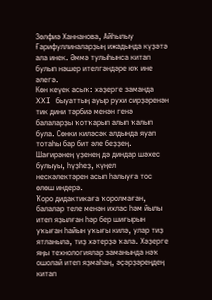Зөлфиә Ханнанова, Айһылыу Ғарифуллиналарҙың ижадында күҙәтә ала инек. Әммә тулыһынса китап булып нәшер ителгәндәре юҡ ине әлегә.
Көн кеүек асыҡ: хәҙерге заманда XXI быуаттың ауыр рухи сирҙәренән тик дини тәрбиә менән генә балаларҙы ҡотҡарып алып ҡалып була. Сөнки киләсәк алдында яуап тотаһы бар бит әле беҙҙең.
Шағирәнең үҙенең дә диндар шәхес булыуы, һүҙһеҙ, күңел нескәлектәрен асып һалыуға тос өлөш индерә.
Ҡоро дидактикаға ҡоролмаған, балалар теле менән ихлас һәм йылы итеп яҙылған һәр бер шиғырын уҡыған һайын уҡығы килә, улар тиҙ ятланыла, тиҙ хәтерҙә ҡала. Хәҙерге яңы технологиялар заманында нәҡ ошолай итеп яҙмаһаң, әҫәрҙәреңдең китап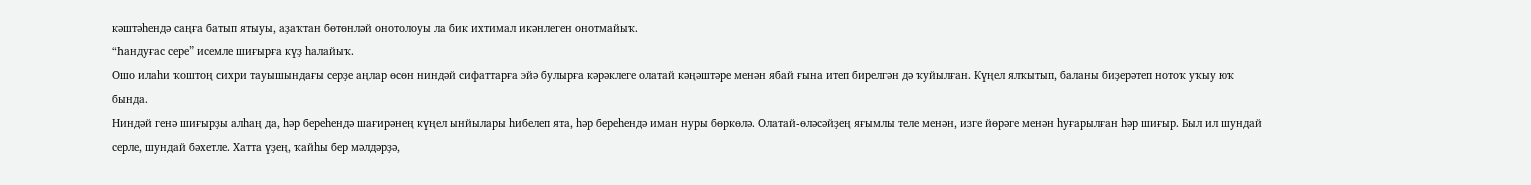кәштәһендә саңға батып ятыуы, аҙаҡтан бөтөнләй онотолоуы ла бик ихтимал икәнлеген онотмайыҡ.
“Һандуғас сере” исемле шиғырға күҙ һалайыҡ.
Ошо илаһи ҡоштоң сихри тауышындағы серҙе аңлар өсөн ниндәй сифаттарға эйә булырға кәрәклеге олатай кәңәштәре менән ябай ғына итеп бирелгән дә ҡуйылған. Күңел ялҡытып, баланы биҙерәтеп нотоҡ уҡыу юҡ бында.
Ниндәй генә шиғырҙы алһаң да, һәр береһендә шағирәнең күңел ынйылары һибелеп ята, һәр береһендә иман нуры бөркөлә. Олатай-өләсәйҙең яғымлы теле менән, изге йөрәге менән һуғарылған һәр шиғыр. Был ил шундай серле, шундай бәхетле. Хатта үҙең, ҡайһы бер мәлдәрҙә,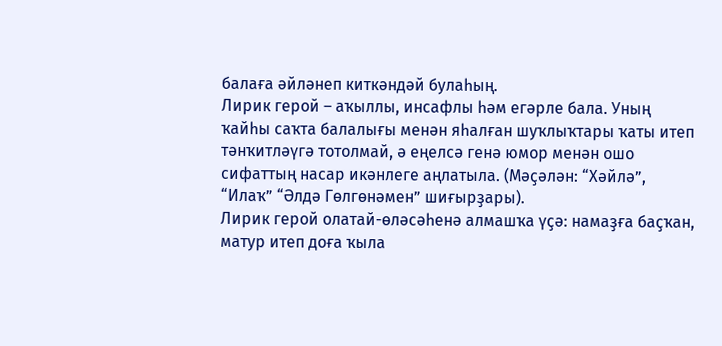балаға әйләнеп киткәндәй булаһың.
Лирик герой – аҡыллы, инсафлы һәм егәрле бала. Уның ҡайһы саҡта балалығы менән яһалған шуҡлыҡтары ҡаты итеп тәнҡитләүгә тотолмай, ә еңелсә генә юмор менән ошо сифаттың насар икәнлеге аңлатыла. (Мәҫәлән: “Хәйлә”, “Илаҡ” “Әлдә Гөлгөнәмен” шиғырҙары).
Лирик герой олатай-өләсәһенә алмашҡа үҫә: намаҙға баҫҡан, матур итеп доға ҡыла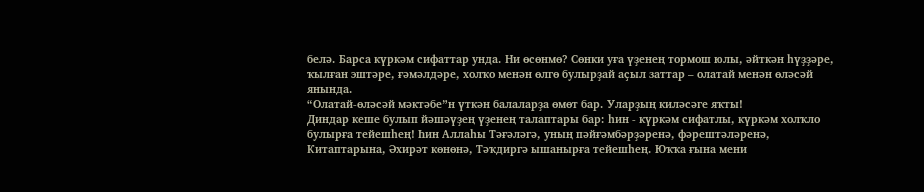белә. Барса күркәм сифаттар унда. Ни өсөнмө? Сөнки уға үҙенең тормош юлы, әйткән һүҙҙәре, ҡылған эштәре, ғәмәлдәре, холҡо менән өлгө булырҙай аҫыл заттар – олатай менән өләсәй янында.
“Олатай-өләсәй мәктәбе”н үткән балаларҙа өмөт бар. Уларҙың киләсәге яҡты!
Диндар кеше булып йәшәүҙең үҙенең талаптары бар: һин - күркәм сифатлы, күркәм холҡло булырға тейешһең! Һин Аллаһы Тәғәләгә, уның пәйғәмбәрҙәренә, фәрештәләренә, Китаптарына, Әхирәт көнөнә, Тәҡдиргә ышанырға тейешһең. Юҡҡа ғына мени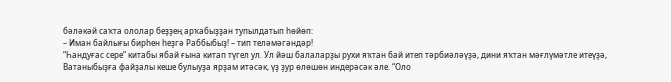бәләкәй саҡта ололар беҙҙең арҡабыҙҙан тупылдатып һөйөп:
– Иман байлығы бирһен һеҙгә Раббыбыҙ! – тип теләмәгәндәр!
“Һандуғас сере” китабы ябай ғына китап түгел ул. Ул йәш балаларҙы рухи яҡтан бай итеп тәрбиәләүҙә, дини яҡтан мәғлүмәтле итеүҙә, Ватаныбыҙға файҙалы кеше булыуҙа ярҙам итәсәк, үҙ ҙур өлөшөн индерәсәк әле. “Оло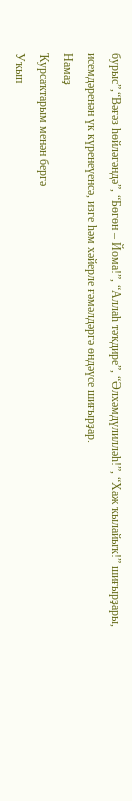бурыс”,“Вәғәз һөйләгәндә”, “Бөгөн – Йома!”, “Аллаһ тәҡдире”, “Әлхәмдүлилләһ!”, “Хаж ҡылайыҡ!” шиғырҙары, исемдәренән үк күренеүенсә, изге һәм хәйерле ғәмәлдәргә өндәүсе шиғырҙар.
Намаҙ
Ҡурсаҡтарым менән бергә
Уҡып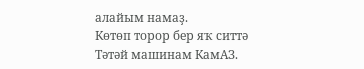алайым намаҙ.
Көтөп торор бер яҡ ситтә
Тәтәй машинам КамАЗ.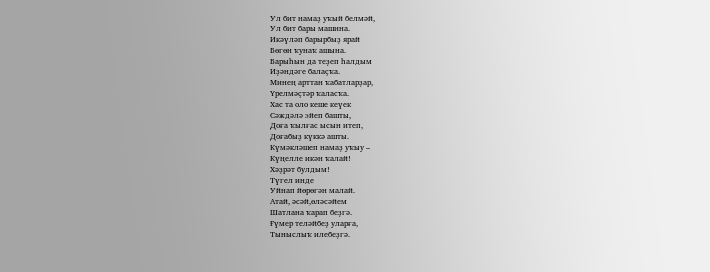Ул бит намаҙ уҡый белмәй,
Ул бит бары машина.
Икәүләп барырбыҙ ярай
Бөгөн ҡунаҡ ашына.
Барыһын да теҙеп һалдым
Иҙәндәге балаҫҡа.
Минең арттан ҡабатларҙар,
Үрелмәҫтәр ҡаласҡа.
Хас та оло кеше кеүек
Сәждәлә эйеп башты,
Доға ҡылғас ысын итеп,
Доғабыҙ күккә ашты.
Күмәкләшеп намаҙ уҡыу –
Күңелле икән ҡалай!
Хәҙрәт булдым!
Түгел инде
Уйнап йөрөгән малай.
Атай, әсәй,өләсәйем
Шатлана ҡарап беҙгә.
Ғүмер теләйбеҙ уларға,
Тыныслыҡ илебеҙгә.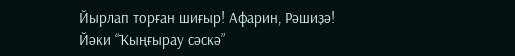Йырлап торған шиғыр! Афарин, Рәшиҙә!
Йәки “Ҡыңғырау сәскә”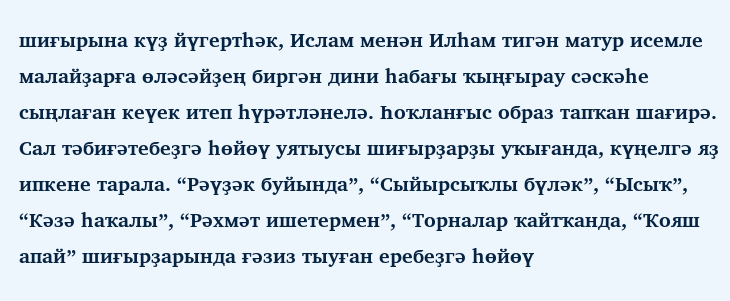шиғырына күҙ йүгертһәк, Ислам менән Илһам тигән матур исемле малайҙарға өләсәйҙең биргән дини һабағы ҡыңғырау сәскәһе сыңлаған кеүек итеп һүрәтләнелә. Һоҡланғыс образ тапҡан шағирә.
Сал тәбиғәтебеҙгә һөйөү уятыусы шиғырҙарҙы уҡығанда, күңелгә яҙ ипкене тарала. “Рәүҙәк буйында”, “Сыйырсыҡлы бүләк”, “Ысыҡ”, “Кәзә һаҡалы”, “Рәхмәт ишетермен”, “Торналар ҡайтҡанда, “Ҡояш апай” шиғырҙарында ғәзиз тыуған еребеҙгә һөйөү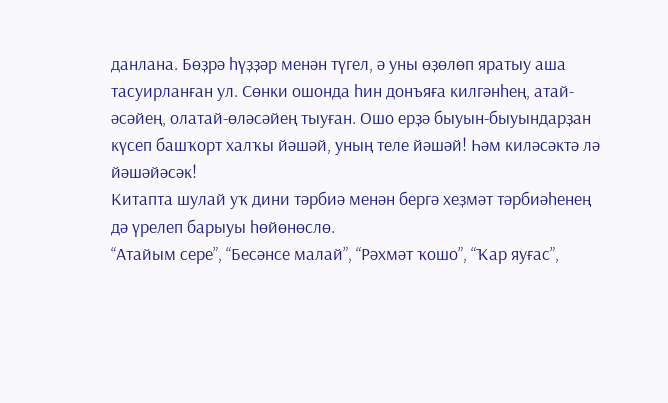данлана. Бөҙрә һүҙҙәр менән түгел, ә уны өҙөлөп яратыу аша тасуирланған ул. Сөнки ошонда һин донъяға килгәнһең, атай-әсәйең, олатай-өләсәйең тыуған. Ошо ерҙә быуын-быуындарҙан күсеп башҡорт халҡы йәшәй, уның теле йәшәй! Һәм киләсәктә лә йәшәйәсәк!
Китапта шулай уҡ дини тәрбиә менән бергә хеҙмәт тәрбиәһенең дә үрелеп барыуы һөйөнөслө.
“Атайым сере”, “Бесәнсе малай”, “Рәхмәт ҡошо”, “Ҡар яуғас”,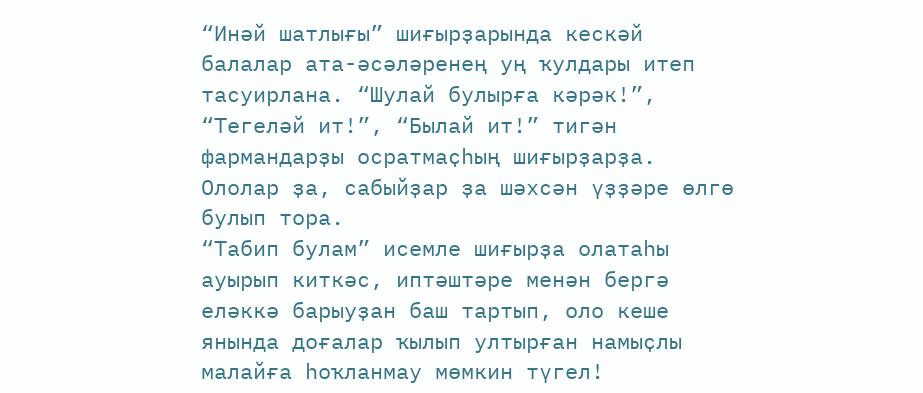“Инәй шатлығы” шиғырҙарында кескәй балалар ата-әсәләренең уң ҡулдары итеп тасуирлана. “Шулай булырға кәрәк!”, “Тегеләй ит!”, “Былай ит!” тигән фармандарҙы осратмаҫһың шиғырҙарҙа.
Ололар ҙа, сабыйҙар ҙа шәхсән үҙҙәре өлгө булып тора.
“Табип булам” исемле шиғырҙа олатаһы ауырып киткәс, иптәштәре менән бергә еләккә барыуҙан баш тартып, оло кеше янында доғалар ҡылып ултырған намыҫлы малайға һоҡланмау мөмкин түгел!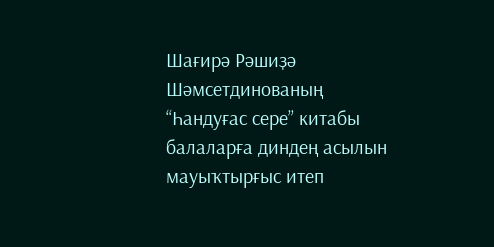Шағирә Рәшиҙә Шәмсетдинованың “Һандуғас сере” китабы балаларға диндең асылын мауыҡтырғыс итеп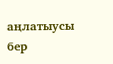аңлатыусы бер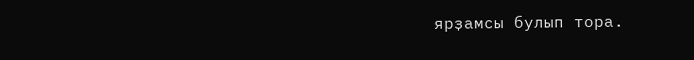ярҙамсы булып тора.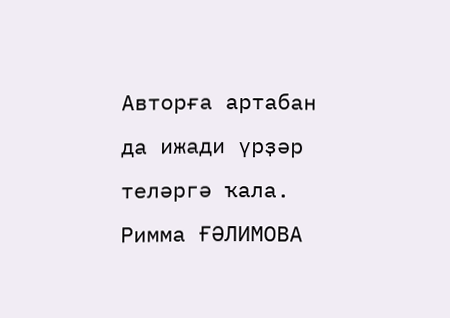Авторға артабан да ижади үрҙәр теләргә ҡала.
Римма ҒӘЛИМОВА